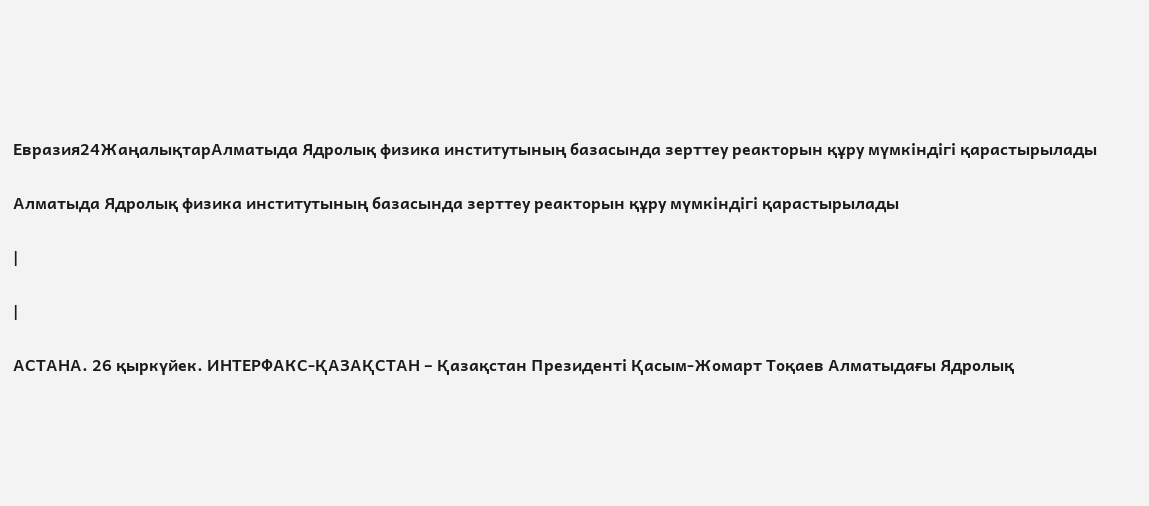Евразия24ЖаңалықтарАлматыда Ядролық физика институтының базасында зерттеу реакторын құру мүмкіндігі қарастырылады

Алматыда Ядролық физика институтының базасында зерттеу реакторын құру мүмкіндігі қарастырылады

|

|

АСТАНА. 26 қыркүйек. ИНТЕРФАКС-ҚАЗАҚСТАН – Қазақстан Президенті Қасым-Жомарт Тоқаев Алматыдағы Ядролық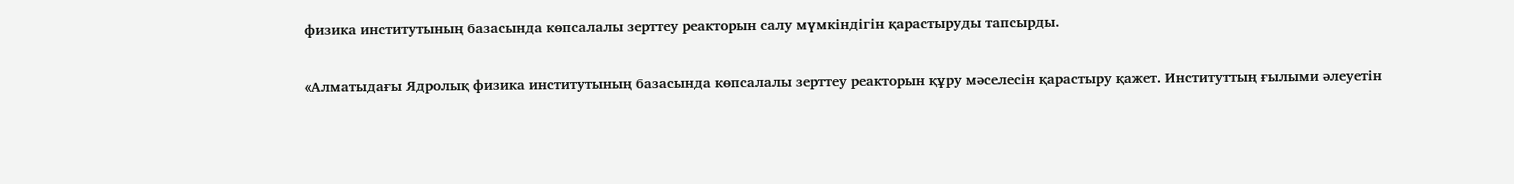физика институтының базасында көпсалалы зерттеу реакторын салу мүмкіндігін қарастыруды тапсырды.

«Алматыдағы Ядролық физика институтының базасында көпсалалы зерттеу реакторын құру мәселесін қарастыру қажет. Институттың ғылыми әлеуетін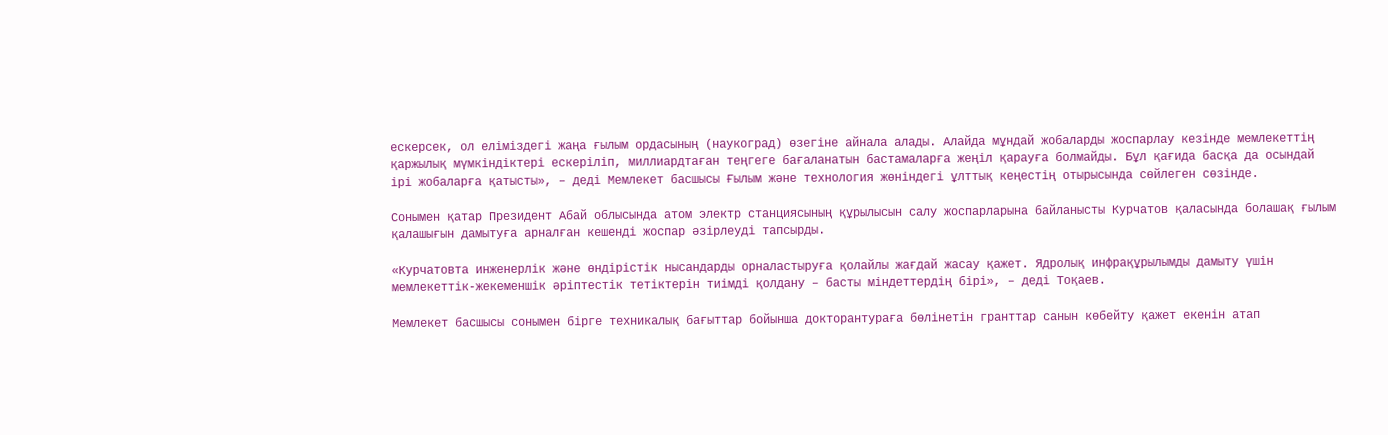ескерсек, ол еліміздегі жаңа ғылым ордасының (наукоград) өзегіне айнала алады. Алайда мұндай жобаларды жоспарлау кезінде мемлекеттің қаржылық мүмкіндіктері ескеріліп, миллиардтаған теңгеге бағаланатын бастамаларға жеңіл қарауға болмайды. Бұл қағида басқа да осындай ірі жобаларға қатысты», – деді Мемлекет басшысы Ғылым және технология жөніндегі ұлттық кеңестің отырысында сөйлеген сөзінде.

Сонымен қатар Президент Абай облысында атом электр станциясының құрылысын салу жоспарларына байланысты Курчатов қаласында болашақ ғылым қалашығын дамытуға арналған кешенді жоспар әзірлеуді тапсырды.

«Курчатовта инженерлік және өндірістік нысандарды орналастыруға қолайлы жағдай жасау қажет. Ядролық инфрақұрылымды дамыту үшін мемлекеттік-жекеменшік әріптестік тетіктерін тиімді қолдану – басты міндеттердің бірі», – деді Тоқаев.

Мемлекет басшысы сонымен бірге техникалық бағыттар бойынша докторантураға бөлінетін гранттар санын көбейту қажет екенін атап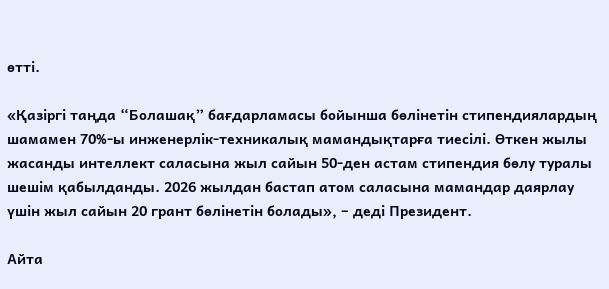өтті.

«Қазіргі таңда “Болашақ” бағдарламасы бойынша бөлінетін стипендиялардың шамамен 70%-ы инженерлік-техникалық мамандықтарға тиесілі. Өткен жылы жасанды интеллект саласына жыл сайын 50-ден астам стипендия бөлу туралы шешім қабылданды. 2026 жылдан бастап атом саласына мамандар даярлау үшін жыл сайын 20 грант бөлінетін болады», – деді Президент.

Айта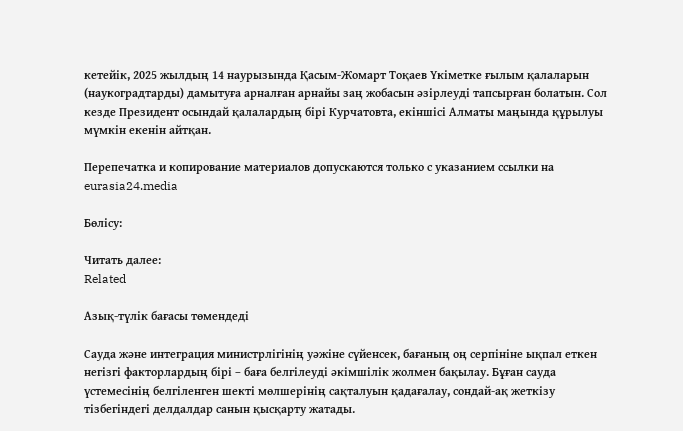кетейік, 2025 жылдың 14 наурызында Қасым-Жомарт Тоқаев Үкіметке ғылым қалаларын (наукоградтарды) дамытуға арналған арнайы заң жобасын әзірлеуді тапсырған болатын. Сол кезде Президент осындай қалалардың бірі Курчатовта, екіншісі Алматы маңында құрылуы мүмкін екенін айтқан.

Перепечатка и копирование материалов допускаются только с указанием ссылки на eurasia24.media

Бөлісу:

Читать далее:
Related

Азық-түлік бағасы төмендеді

Сауда және интеграция министрлігінің уәжіне сүйенсек, бағаның оң серпініне ықпал еткен негізгі факторлардың бірі – баға белгілеуді әкімшілік жолмен бақылау. Бұған сауда үстемесінің белгіленген шекті мөлшерінің сақталуын қадағалау, сондай-ақ жеткізу тізбегіндегі делдалдар санын қысқарту жатады.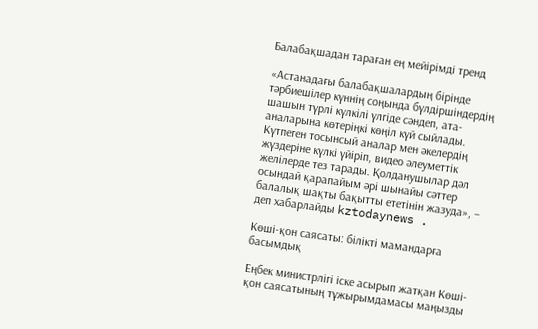Балабақшадан тараған ең мейірімді тренд

«Астанадағы балабақшалардың бірінде тәрбиешілер күннің соңында бүлдіршіндердің шашын түрлі күлкілі үлгіде сәндеп, ата-аналарына көтеріңкі көңіл күй сыйлады. Күтпеген тосынсый аналар мен әкелердің жүздеріне күлкі үйіріп, видео әлеуметтік желілерде тез тарады. Қолданушылар дәл осындай қарапайым әрі шынайы сәттер балалық шақты бақытты ететінін жазуда», – деп хабарлайды kztodaynews .

Көші-қон саясаты: білікті мамандарға басымдық

Еңбек министрлігі іске асырып жатқан Көші-қон саясатының тұжырымдамасы маңызды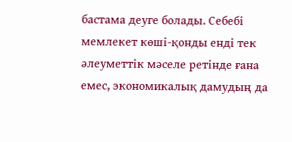бастама деуге болады. Себебі мемлекет көші-қонды енді тек әлеуметтік мәселе ретінде ғана емес, экономикалық дамудың да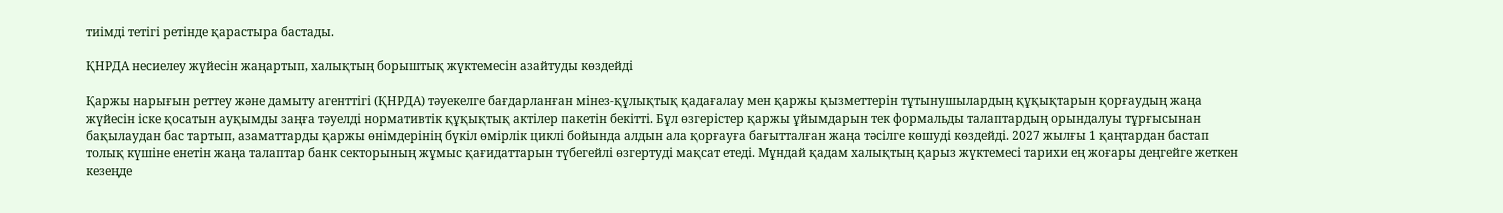тиімді тетігі ретінде қарастыра бастады.

ҚНРДА несиелеу жүйесін жаңартып, халықтың борыштық жүктемесін азайтуды көздейді

Қаржы нарығын реттеу және дамыту агенттігі (ҚНРДА) тәуекелге бағдарланған мінез-құлықтық қадағалау мен қаржы қызметтерін тұтынушылардың құқықтарын қорғаудың жаңа жүйесін іске қосатын ауқымды заңға тәуелді нормативтік құқықтық актілер пакетін бекітті. Бұл өзгерістер қаржы ұйымдарын тек формальды талаптардың орындалуы тұрғысынан бақылаудан бас тартып, азаматтарды қаржы өнімдерінің бүкіл өмірлік циклі бойында алдын ала қорғауға бағытталған жаңа тәсілге көшуді көздейді. 2027 жылғы 1 қаңтардан бастап толық күшіне енетін жаңа талаптар банк секторының жұмыс қағидаттарын түбегейлі өзгертуді мақсат етеді. Мұндай қадам халықтың қарыз жүктемесі тарихи ең жоғары деңгейге жеткен кезеңде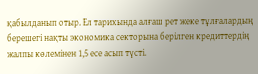қабылданып отыр. Ел тарихында алғаш рет жеке тұлғалардың берешегі нақты экономика секторына берілген кредиттердің жалпы көлемінен 1,5 есе асып түсті.